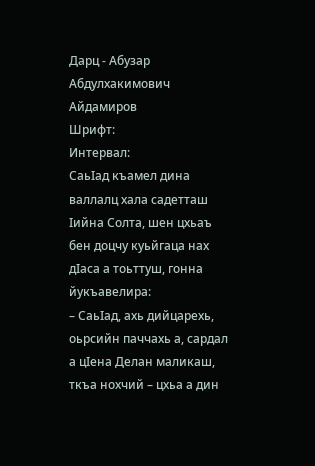Дарц - Абузар Абдулхакимович Айдамиров
Шрифт:
Интервал:
СаьIад къамел дина валлалц хала садетташ Iийна Солта, шен цхьаъ бен доцчу куьйгаца нах дIаса а тоьттуш, гонна йукъавелира:
– СаьIад, ахь дийцарехь, оьрсийн паччахь а, сардал а цIена Делан маликаш, ткъа нохчий – цхьа а дин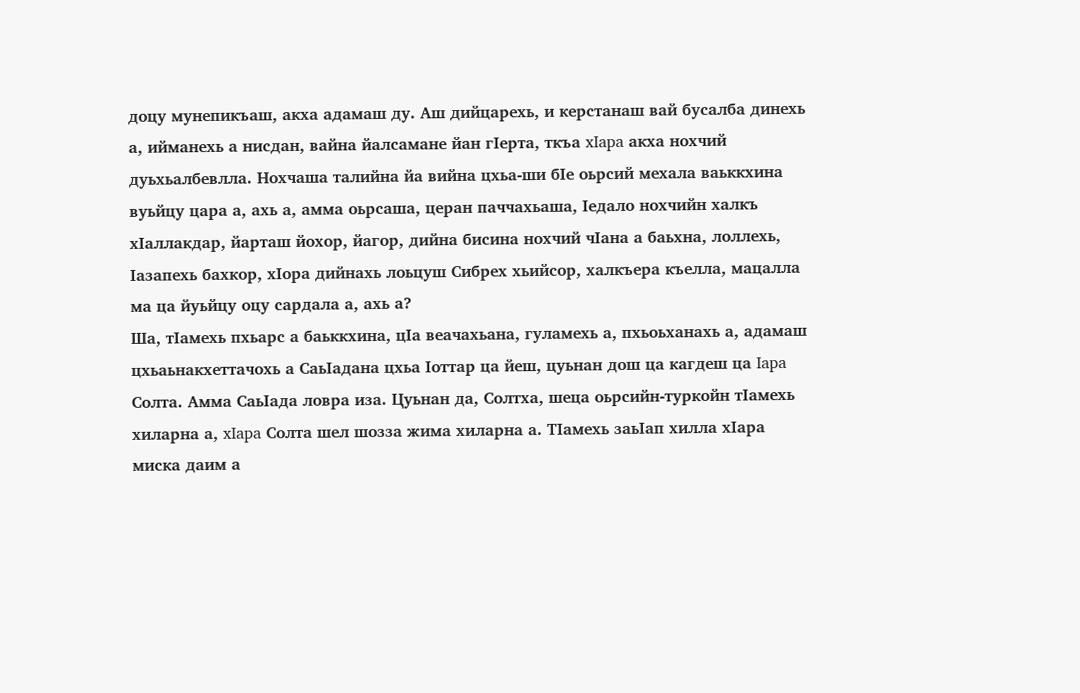доцу мунепикъаш, акха адамаш ду. Аш дийцарехь, и керстанаш вай бусалба динехь а, ийманехь а нисдан, вайна йалсамане йан гIерта, ткъа xIapa акха нохчий дуьхьалбевлла. Нохчаша талийна йа вийна цхьа-ши бIе оьрсий мехала ваьккхина вуьйцу цара а, ахь а, амма оьрсаша, церан паччахьаша, Iедало нохчийн халкъ хIаллакдар, йарташ йохор, йагор, дийна бисина нохчий чIана а баьхна, лоллехь, Iазапехь бахкор, хIора дийнахь лоьцуш Сибрех хьийсор, халкъера къелла, мацалла ма ца йуьйцу оцу сардала а, ахь а?
Ша, тIамехь пхьарс а баьккхина, цIа веачахьана, гуламехь а, пхьоьханахь а, адамаш цхьаьнакхеттачохь а СаьIадана цхьа Iоттар ца йеш, цуьнан дош ца кагдеш ца Iapa Солта. Амма СаьIада ловра иза. Цуьнан да, Солтха, шеца оьрсийн-туркойн тIамехь хиларна а, xIapa Солта шел шозза жима хиларна а. ТIамехь заьIап хилла хIара миска даим а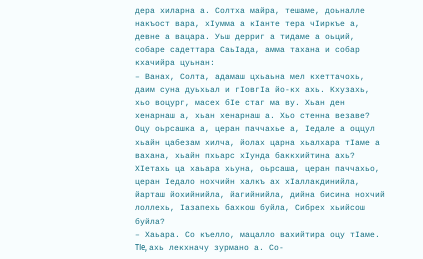дера хиларна а. Солтха майра, тешаме, доьналле накъост вара, хIумма а кIанте тера чIиркъе а, девне а вацара. Уьш дерриг а тидаме а оьций, собаре садеттара СаьIада, амма тахана и собар кхачийра цуьнан:
– Ванах, Солта, адамаш цхьаьна мел кхеттачохь, даим суна дуьхьал и гIовгIа йо-кх ахь. Кхузахь, хьо воцург, масех бIе стаг ма ву. Хьан ден хенарнаш а, хьан хенарнаш а. Хьо стенна везаве? Оцу оьрсашка а, церан паччахье а, Iедале а оццул хьайн цабезам хилча, йолах царна хьалхара тIаме а вахана, хьайн пхьарс хIунда баккхийтина ахь? ХIетахь ца хаьара хьуна, оьрсаша, церан паччахьо, церан Iедало нохчийн халкъ ах хIаллакдинийла, йарташ йохийнийла, йагийнийла, дийна бисина нохчий лоллехь, Iазапехь бахкош буйла, Сибрех хьийсош буйла?
– Хаьара. Со къелло, мацалло вахийтира оцу тIаме. TIe, ахь лекхначу зурмано а. Со-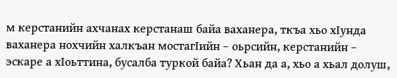м керстанийн ахчанах керстанаш байа ваханера, ткъа хьо хIунда ваханера нохчийн халкъан мостагIийн – оьрсийн, керстанийн – эскаре а хIоьттина, бусалба туркой байа? Хьан да а, хьо а хьал долуш,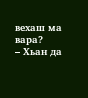вехаш ма вара?
– Хьан да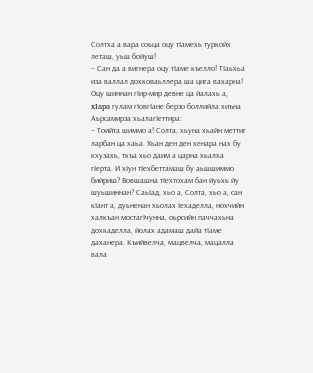Солтха а вара соьца оцу тIамехь туркойх леташ, уьш бойуш!
– Сан да а вигнера оцу тIаме къелло! ТIаьхьа иза валлал дохковаьллера шa цига вахарна!
Оцу шиннан гIир-мир девне ца йалахь а, xIapa гулам гIовгIане берзо боллийла хиъна Аьрсамирза хьалагIеттира:
– Тоийта шиммо а! Солта, хьуна хьайн меттиг ларбан ца хаьа. Хьан ден ден хенара нах бу кхузахь, ткъа хьо даим а царна хьалха гIерта. И хIун тIехбеттамаш бу аьшшиммо бийриш? Вовшашна тIехтохам бан йуьхь йу шуьшиннан? СаьIад, хьо а, Солта, хьо а, сан кIант а, дуьненан хьолах Iехаделла, нохчийн халкъан мостагIчунна, оьрсийн паччахьна дохкаделла, йолах адамаш дайа тIаме даханера. Къийвелча, мацвелча, мацалла вала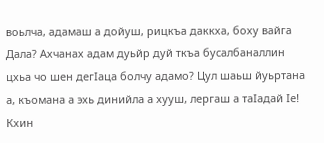воьлча, адамаш а дойуш, рицкъа даккха, боху вайга Дала? Ахчанах адам дуьйр дуй ткъа бусалбаналлин цхьа чо шен дегIаца болчу адамо? Цул шаьш йуьртана а, къомана а эхь динийла а хууш, лергаш а таIадай Iе! Кхин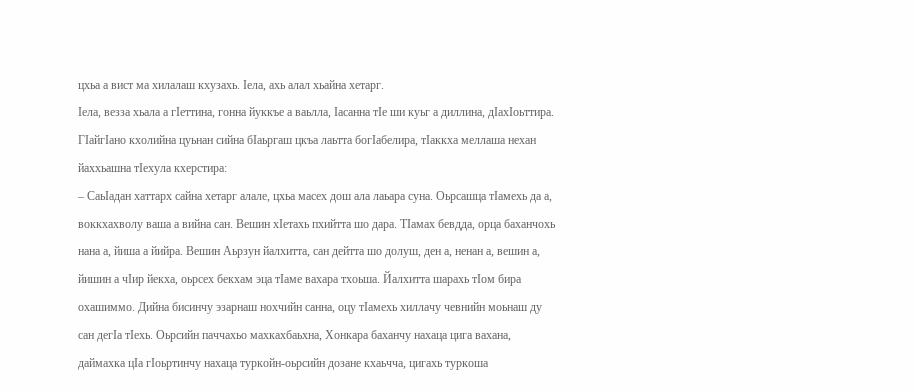цхьа а вист ма хилалаш кхузахь. Iела, ахь алал хьайна хетарг.
Iела, везза хьала а гIеттина, гонна йуккъе а ваьлла, Iасанна тIе ши куьг а диллина, дIахIоьттира. ГIайгIано кхолийна цуьнан сийна бIаьргаш цкъа лаьтта богIабелира, тIаккха меллаша нехан йаххьашна тIехула кхерстира:
– СаьIадан хаттарх сайна хетарг алале, цхьа масех дош ала лаьара суна. Оьрсашца тIамехь да а, воккхахволу ваша а вийна сан. Вешин хIетахь пхийтта шо дара. ТIамах бевдда, орца баханчохь нана а, йиша а йийра. Вешин Аьрзун йалхитта, сан дейтта шо долуш, ден а, ненан а, вешин а, йишин а чIир йекха, оьрсех бекхам эца тIаме вахара тхоьша. Йалхитта шарахь тIом бира охашиммо. Дийна бисинчу эзарнаш нохчийн санна, оцу тIамехь хиллачу чевнийн моьнаш ду сан дегIа тIехь. Оьрсийн паччахьо махкахбаьхна, Хонкара баханчу нахаца цига вахана, даймахка цIа гIоьртинчу нахаца туркойн-оьрсийн дозане кхаьчча, цигахь туркоша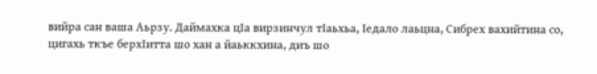вийра сан ваша Аьрзу. Даймахка цIа вирзинчул тIаьхьа, Iедало лаьцна, Сибрех вахийтина со, цигахь ткъе берхIитта шо хан а йаьккхина, диъ шо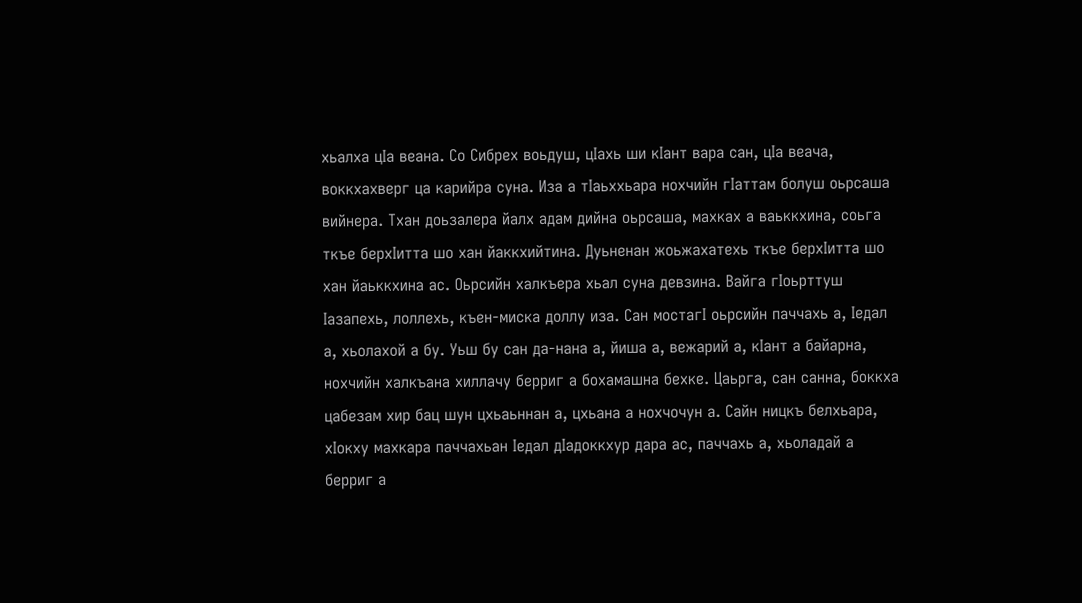хьалха цIа веана. Со Сибрех воьдуш, цIахь ши кIант вара сан, цIа веача, воккхахверг ца карийра суна. Иза а тIаьххьара нохчийн гIаттам болуш оьрсаша вийнера. Тхан доьзалера йалх адам дийна оьрсаша, махках а ваьккхина, соьга ткъе берхIитта шо хан йаккхийтина. Дуьненан жоьжахатехь ткъе берхIитта шо хан йаьккхина ас. Оьрсийн халкъера хьал суна девзина. Вайга гIоьрттуш Iазапехь, лоллехь, къен-миска доллу иза. Сан мостагI оьрсийн паччахь а, Iедал а, хьолахой а бу. Уьш бу сан да-нана а, йиша а, вежарий а, кIант а байарна, нохчийн халкъана хиллачу берриг а бохамашна бехке. Цаьрга, сан санна, боккха цабезам хир бац шун цхьаьннан а, цхьана а нохчочун а. Сайн ницкъ белхьара, хIокху махкара паччахьан Iедал дIадоккхур дара ас, паччахь а, хьоладай а берриг а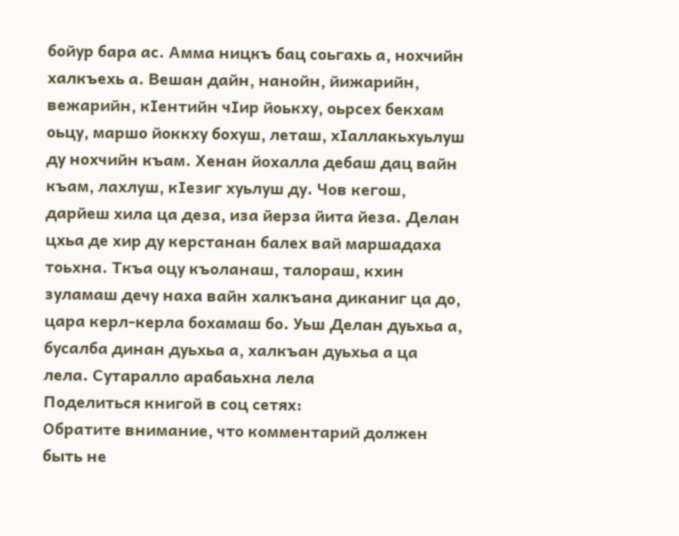бойур бара ас. Амма ницкъ бац соьгахь а, нохчийн халкъехь а. Вешан дайн, нанойн, йижарийн, вежарийн, кIентийн чIир йоькху, оьрсех бекхам оьцу, маршо йоккху бохуш, леташ, хIаллакьхуьлуш ду нохчийн къам. Хенан йохалла дебаш дац вайн къам, лахлуш, кIезиг хуьлуш ду. Чов кегош, дарйеш хила ца деза, иза йерза йита йеза. Делан цхьа де хир ду керстанан балех вай маршадаха тоьхна. Ткъа оцу къоланаш, талораш, кхин зуламаш дечу наха вайн халкъана диканиг ца до, цара керл-керла бохамаш бо. Уьш Делан дуьхьа а, бусалба динан дуьхьа а, халкъан дуьхьа а ца лела. Сутаралло арабаьхна лела
Поделиться книгой в соц сетях:
Обратите внимание, что комментарий должен быть не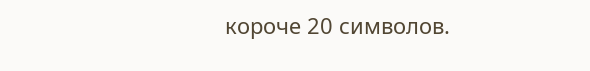короче 20 символов.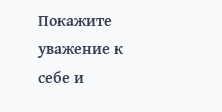Покажите уважение к себе и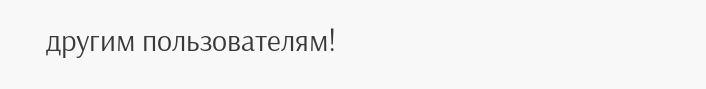другим пользователям!